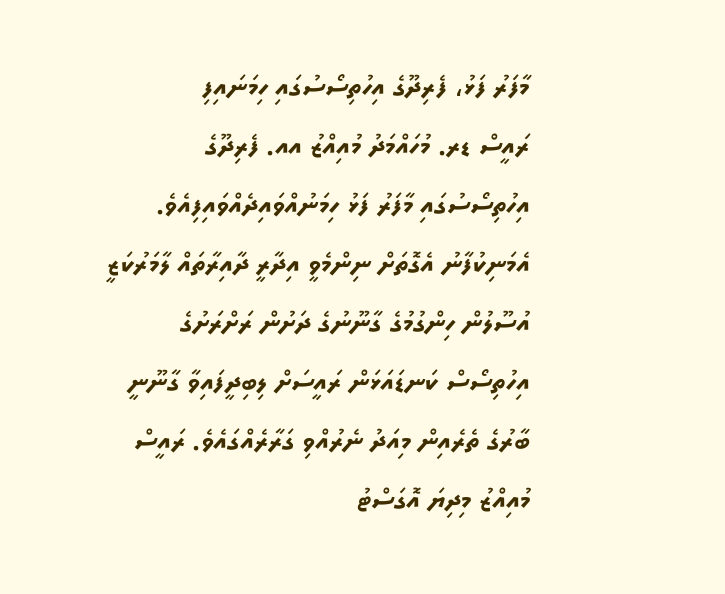މާފަރު ފަޅު، ފެރިދޫގެ އިހުތިސޯސުގައި ހިމަނައިފި
ރައީސް ޑރ. މުހައްމަދު މުއިއްޒު އއ. ފެރިދޫގެ އިހުތިސޯސުގައި މާފަރު ފަޅު ހިމަނުއްވައިދެއްވައިފިއެވެ. އެމަނިކުފާނު އެގޮތަށް ނިންމެވީ އިދާރީ ދާއިރާތައް ލާމަރުކަޒީ އުސޫލުން ހިންގުމުގެ ގާނޫނުގެ ދަށުން ރަށްރަށުގެ އިހުތިސޯސް ކަނޑައަޅަން ރައީސަށް ލިބިދީފައިވާ ގާނޫނީ ބާރުގެ ތެރެއިން މިއަދު ނެރުއްވި ގަރާރެއްގައެވެ. ރައީސް މުއިއްޒު މިދިޔަ އޮގަސްޓު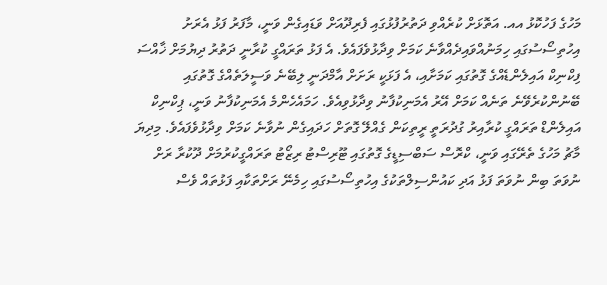މަހުގެ ފަހުކޮޅު އއ. އަތޮޅަށް ކުރެއްވި ދަތުރުފުޅުގައި ފެރިދޫއަށް ވަޑައިގެން ވަނީ، މާފަރު ފަޅު އެރަށު އިހުތިސޯސުގައި ހިމަނުއްވައިދެއްވާނެ ކަމަށް ވިދާޅުވެފައެވެ. އެ ފަޅު ތަރައްގީ ކުރާނީ ދަތުރު ދިޔުމަށް ޚާއްސަ ފިކްނިކް އައިލެންޑެއްގެ ގޮތުގައި ކަމަށާއި، އެ ފަޅަކީ ރަށަށް އާމްދަނީ ލިބޭނެ ވަސީލަތެއްގެ ގޮތުގައި ބޭނުންކުރެވޭނެ ތަނެއް ކަމަށް އޭރު އެމަނިކުފާނު ވިދާޅުވިއެވެ. ހަމައެހެންމެ އެމަނިކުފާނު ވަނީ، ޕިކްނިކް އައިލެންޑް ތަރައްގީ ކުރާއިރު ގުދުރަތީ ރީތިކަން ގެއްލޭ ގޮތަށް ހަދައިގެން ނުވާނެ ކަމަށް ވިދާޅުވެފައެވެ. މިދިޔަ މާޗު މަހުގެ ތެރޭގައި ވަނީ، ކްރޮސް ސަބްސިޑީގެ ގޮތުގައި ޓޫރިސްޓު ރިޒޯޓު ތަރައްގީކުރުމަށް ދޫކުރާ ރަށް ނުވަތަ ބިން ނުވަތަ ފަޅު އަދި ކައުންސިލްތަކުގެ އިހުތިސޯސުގައި ހިމެނޭ ރަށްތަކާއި ފަޅުތައް ވެސް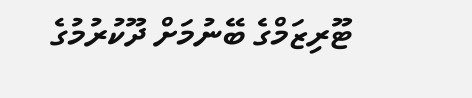ޓޫރިޒަމްގެ ބޭނުމަށް ދޫކުރުމުގެ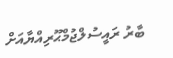ބާރު ރައީސުލްޖުމްޙޫރިއްޔާއަށް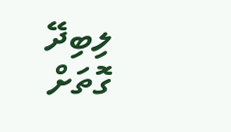ލިބިދޭ ގޮތަށް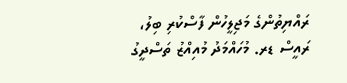ރައްޔިތުންގެ މަޖިލީހުން ފާސްކުރި ބިލު، ރައީސް ޑރ. މުހައްމަދު މުއިއްޒު ތަސްދީގު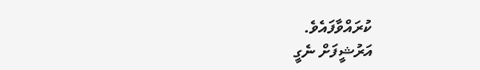ކުރައްވާފައެވެ.
އަރުޝީފަށް ނެގީ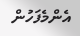އެންމެފަހުން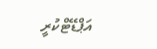އަޕްޑޭޓްކުރީ